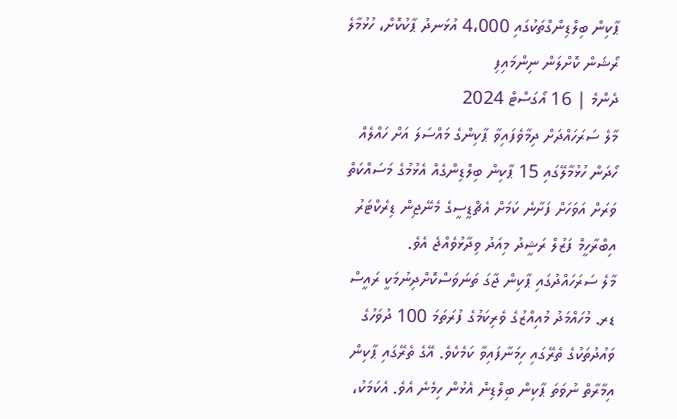ޕާކިން ބިލްޑިންގްތަކުގައި 4،000 އުޅަނދު ޕާކުކޮށް، ހުޅުމާލެ ރޯޝަން ކޮށްލަން ނިންމައިފި
ދެންމެ | 16 އޯގަސްޓް 2024
މާލެ ސަރަހައްދަށް ދިމާވެފައިވާ ޕާކިންގެ މައްސަލަ އަށް ހައްލެއް ހޯދަން ހުޅުމާލޭގައި 15 ޕާކިން ބިލްޑިންގެއް އެޅުމުގެ މަސައްކަތް ވަރަށް އަވަހަށް ފަށާނެ ކަމަށް އެޗްޑީސީގެ މެނޭޖިން ޑިރެކްޓަރު އިބްރާހީމް ފަޒުލް ރަޝީދު މިއަދު ވިދާޅުވެއްޖެ އެވެ.
މާލެ ސަރަހައްދުގައި ޕާކިން ޖާގަ ތަނަވަސްކޮށްދިނުމަކީ ރައީސް ޑރ. މުހައްމަދު މުއިއްޒުގެ ވެރިކަމުގެ ފުރަތަމަ 100 ދުވަހުގެ ވައުދުތަކުގެ ތެރޭގައި ހިމަނާފައިވާ ކަމެކެވެ. އޭގެ ތެރޭގައި ޕާކިން އިމާރާތް ނުވަތަ ޕާކިން ބިލްޑިން އެޅުން ހިމެނެ އެވެ. އެކަމަކު،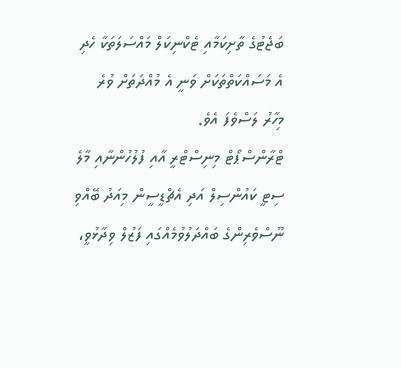ބަޖެޓުގެ ތާށިކަމާއި ޓެކްނިކަލް މައްސަލަތަކާ ހެދި އެ މަސައްކަތްތަކަށް ވަނީ އެ މުއްދަތަށް ވުރެ މިހާރު ލަސްވެފަ އެވެ.
ޓްރާންސްޕޯޓް މިނިސްޓްރީ އާއި ފުލުހުންނާއި މާލެ ސިޓީ ކައުންސިލް އަދި އެޗްޑީސީން މިއަދު ބޭއްވި ނޫސްވެރިންގެ ބައްދަލުވުމެއްގައި ފަޒުލް ވިދާޅުވީ،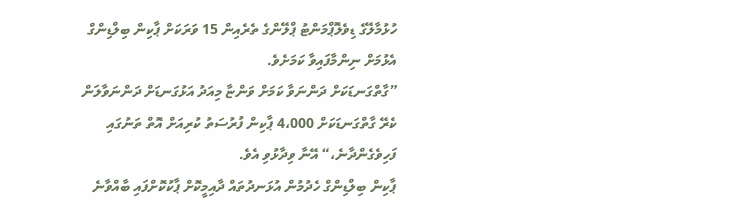ހުޅުމާލޭގެ ޑިވެލޮޕްމަންޓު ޕްލޭންގެ ތެރެއިން 15 ވަރަކަށް ޕާކިން ބިލްޑިންގް އެޅުމަށް ނިންމާފައިވާ ކަމަށެވެ.
”ގާތްގަނޑަކަށް ދަންނަވާ ކަމަށް ވަންޏާ މިއަދު އަޅުގަނޑަށް ދަންނަވާލަން ކެރޭ ގާތްގަނޑަކަށް 4،000 ޕާކިން ފުރުސަތު ކުރިއަށް އޮތް ތަނުގައި ފަހިވެގެންދާނެ،“ އޭނާ ވިދާޅުވި އެވެ.
ޕާކިން ބިލްޑިންގް ހެދުމުން އުޅަނދުތައް ދާއިމީކޮށް ޕާކުކޮށްފައި ބާއްވާނެ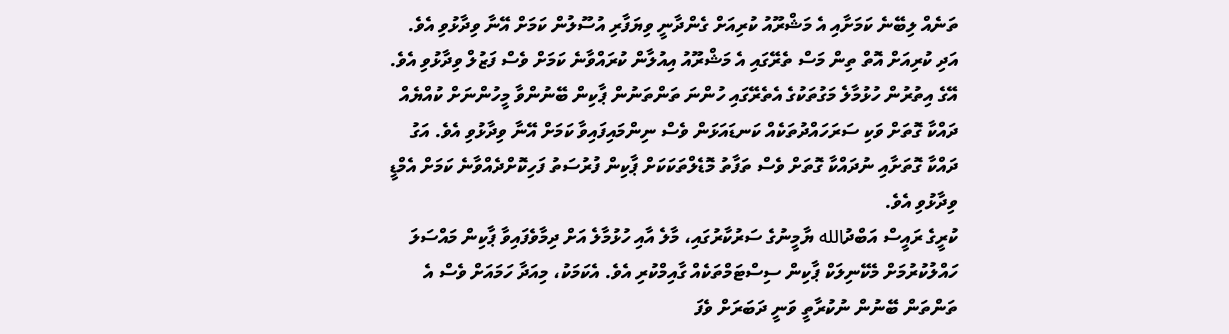ތަނެއް ލިބޭނެ ކަމަށާއި އެ މަޝްރޫއު ކުރިއަށް ގެންދާނީ ވިޔަފާރި އުސޫލުން ކަމަށް އޭނާ ވިދާޅުވި އެވެ. އަދި ކުރިއަށް އޮތް ތިން މަސް ތެރޭގައި އެ މަޝްރޫއު އިއުލާން ކުރައްވާނެ ކަމަށް ވެސް ފަޒުލް ވިދާޅުވި އެވެ.
އޭގެ އިތުރުން ހުޅުމާލެ މަގުތަކުގެ އެތެރޭގައި ހުންނަ ތަންތަނުން ޕާކިން ބޭނުންވާ މީހުންނަށް ކުއްޔެއް ދައްކާ ގޮތަށް ވަކި ސަރަހައްދުތަކެއް ކަނޑައަޅަން ވެސް ނިންމައިފައިވާ ކަމަށް އޭނާ ވިދާޅުވި އެވެ. އަގު ދައްކާ ގޮތަށާއި ނުދައްކާ ގޮތަށް ވެސް ތަފާތު މޮޑެލްތަކަކަށް ޕާކިން ފުރުސަތު ފަހިކޮށްދެއްވާނެ ކަމަށް އެމްޑީ ވިދާޅުވި އެވެ.
ކުރީގެ ރައީސް އަބްދުالله ޔާމީނުގެ ސަރުކާރުގައި، މާލެ އާއި ހުޅުމާލެ އަށް ދިމާވެފައިވާ ޕާކިން މައްސަލަ ހައްލުކުރުމަށް މެކޭނިލަކް ޕާކިން ސިސްޓަމްތަކެއް ގާއިމްކުރި އެވެ. އެކަމަކު، މިއަދާ ހަމައަށް ވެސް އެ ތަންތަން ބޭނުން ނުކުރާތީ ވަނީ ދަބަރަށް ވެފަ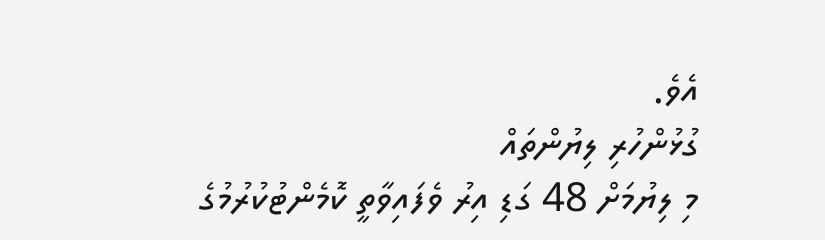އެވެ.
ގުޅުންހުރި ލިޔުންތައް
މި ލިޔުމަށް 48 ގަޑި އިރު ވެފައިވާތީ ކޮމެންޓުކުރުމުގެ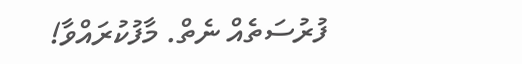ފުރުސަތެއް ނެތް. މާފުކުރައްވާ!